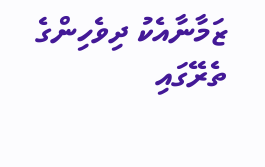ޒަމާނާއެކު ދިވެހިންގެ ތެރޭގައި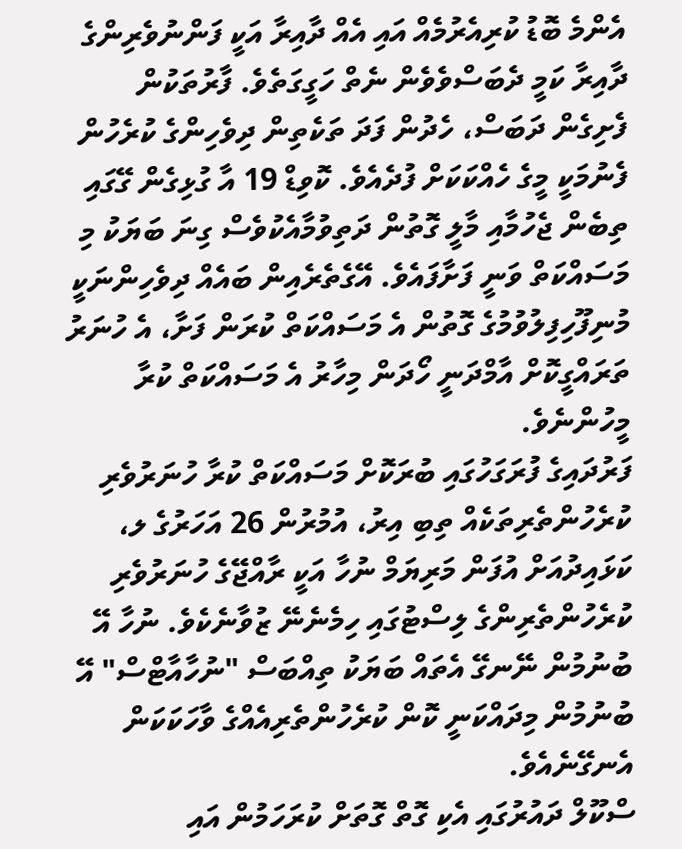އެންމެ ބޮޑު ކުރިއެރުމެއް އައި އެއް ދާއިރާ އަކީ ފަންނުވެރިންގެ ދާއިރާ ކަމީ ދެބަސްވެވެން ނެތް ހަގީގަތެވެ. ފާރުތަކުން ފެށިގެން ދަބަސް، ހެދުން ފަދަ ތަކެތިން ދިވެހިންގެ ކުރެހުން ފެނުމަކީ މީގެ ހެއްކަކަށް ފުދެއެވެ. ކޮވިޑް 19 އާ ގުޅިގެން ގޭގައި ތިބެން ޖެހުމާއި މާލީ ގޮތުން ދަތިވުމާއެކުވެސް ގިނަ ބަޔަކު މި މަސައްކަތް ވަނީ ފަށާފައެވެ. އޭގެތެރެއިން ބައެއް ދިވެހިންނަކީ މުނިފޫހިފިލުވުމުގެ ގޮތުން އެ މަސައްކަތް ކުރަން ފަށާ، އެ ހުނަރު ތަރައްގީކޮށް އާމްދަނީ ހޯދަން މިހާރު އެ މަސައްކަތް ކުރާ މީހުންނެވެ.
ފަރުދައިގެ ފުރަގަހުގައި ބުރަކޮށް މަސައްކަތް ކުރާ ހުނަރުވެރި ކުރެހުންތެރިތަކެއް ތިބި އިރު، އުމުރުން 26 އަހަރުގެ ލ، ކަޅައިދުއަށް އުފަން މަރިޔަމް ނުހާ އަކީ ރާއްޖޭގެ ހުނަރުވެރި ކުރެހުންތެރިންގެ ލިސްޓުގައި ހިމެނެނޭ ޒުވާނެކެވެ. ނުހާ އޭ ބުނުމުން ނޭނގޭ އެތައް ބަޔަކު ތިއްބަސް "ނުހާއާޓްސް" އޭ ބުނުމުން މިދައްކަނީ ކޮން ކުރެހުންތެރިއެއްގެ ވާހަކަކަން އެނގޭނެއެވެ.
ސްކޫލް ދައުރުގައި އެކި ގޮތް ގޮތަށް ކުރަހަމުން އައި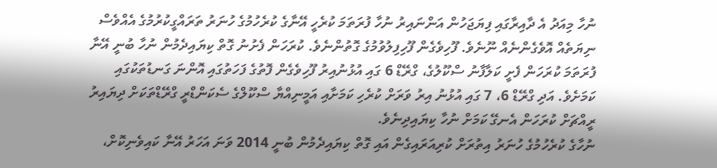ނުހާ މިއަދު އެ ދާއިރާގައި ފިޔަޖަހުން އަންނައިރު ނުހާ ފުރަތަމަ ކުރެހީ އޭނާގެ ކުރެހުމުގެ ހުނަރު ތަރައްގީކުރުމުގެ އެއްވެސް ނިޔަތެއް އޮވެގެންނެއް ނޫނެވެ. ފޫހިވެގެން ފޫހިފިލުވުމުގެ ގޮތުންނެވެ. ކުރަހަން ފެށުނު ގޮތް ކިޔައިދެމުން ނުހާ ބުނީ އޭނާ ފުރަތަމަ ކުރަހަން ފެށީ ކަލާފާނު ސްކޫލުގެ، ގްރޭޑް 6 ގައި އުޅުނުއިރު ފޫހިވެގެން ފޮތުގެ ފަހަތުގައި އޮންނަ ގަނޑުތަކުގައި ކަމަށެވެ. އަދި ގްރޭޑް 6، 7 ގައި އުޅުނު އިރު ވަރަށް ކުރެހި ކަމަށާއި އަމީނިއްޔާ ސްކޫލްގެ ސެކަންޑްރީ ގްރޭޑްތަކަށް ދިޔައިރު ރީއްޗަށް ކުރަހަން އެނގޭ ކަމަށް ނުހާ ކިޔައިދިނެވެ.
ނުހާގެ ކުރެހުމުގެ ހުނަރު އިތުރަށް ކުރިއަރައިގެން އައި ގޮތް ކިޔައިދެމުން ބުނީ 2014 ވަނަ އަހަރު އޭނާ ކައިވެނިކޮށް،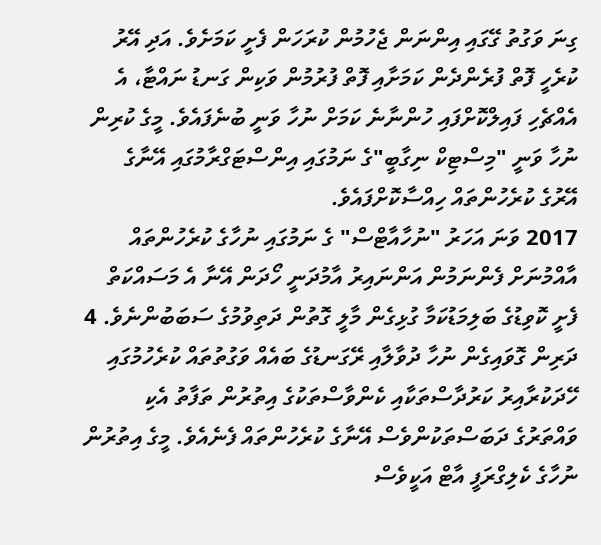ގިނަ ވަގުތު ގޭގައި އިންނަން ޖެހުމުން ކުރަހަން ފެށީ ކަމަށެވެ. އަދި އޭރު ކުރެހީ ފޮތް ފުރެންދެން ކަމަށާއި ފޮތް ފުރުމުން ވަކިން ގަނޑު ނައްޓާ، އެ އެއްޗެހި ފައިލްކޮށްފައި ހުންނާނެ ކަމަށް ނުހާ ވަނީ ބުނެފައެވެ. މީގެ ކުރިން ނުހާ ވަނީ "މިސްޓިކް ނިގާބީ"ގެ ނަމުގައި އިންސްޓަގްރާމުގައި އޭނާގެ އޭރުގެ ކުރެހުންތައް ހިއްސާކޮށްފައެވެ.
2017 ވަނަ އަހަރު "ނުހާއާޓްސް" ގެ ނަމުގައި ނުހާގެ ކުރެހުންތައް އާއްމުނަށް ފެންނަމުން އަންނައިރު އާމުދަނީ ހޯދަން އޭނާ އެ މަސައްކަތް ފެށީ ކޮވިޑުގެ ބަލިމަޑުކަމާ ގުޅިގެން މާލީ ގޮތުން ދަތިވުމުގެ ސަބަބުންނެވެ. 4 ދަރިން ގޮވައިގެން ނުހާ ދުވާލާއި ރޭގަނޑުގެ ބައެއް ވަގުތުތައް ކުރެހުމުގައި ހޭދަކުރާއިރު ކަރުދާސްތަކާއި ކެންވާސްތަކުގެ އިތުރުން ތަފާތު އެކި ވައްތަރުގެ ދަބަސްތަކުންވެސް އޭނާގެ ކުރެހުންތައް ފެނެއެވެ. މީގެ އިތުރުން ނުހާގެ ކެލިގްރަފީ އާޓް އަކީވެސް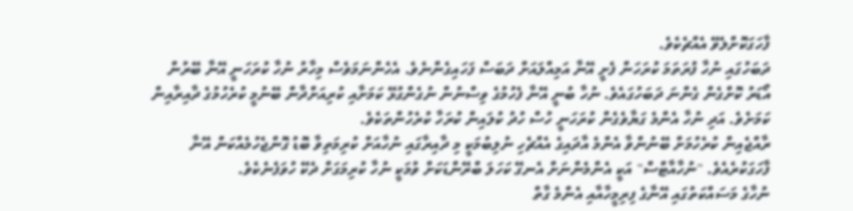ފާހަގަކޮށްލެވޭ އެއްޗެކެވެ.
ދަބަހުގައި ނުހާ ފުރަތަމަ ކުރަހަން ފެށީ އޭނާ އަމިއްލައަށް ދަބަސް ފަހައިގެންނެވެ. އެހެންނަމަވެސް މިހާރު ނުހާ ކުރަހަނީ އޭނާ ބޭރުން އޯޑަރު ކޮށްގެން ގެންނަ ދަބަހުގައެވެ. ނުހާ ބުނީ އޭނާ ފެހުމުގެ ވިސްނުން ނުގެންގުޅޭ ކަމަށާއި ކުރިއަށްދާން ބޭނުމީ ކުރެހުމުގެ ދާއިރާއިން ކަމަށެވެ. އަދި ނުހާ އެންމެ ގަޔާވެގެން ކުރަހަނީ ހުސް ހުދު ކުލައިން ކުރަހާ ކުރެހުންތަކެވެ.
ރާއްޖެއިން ކުރެހުމަށް ބޭނުންވާ އެންމެ އާދައިގެ އެއްޗެހި ނުލިބުމަކީ މި ދާއިރާގައި ނުހާއަށް ކުރިމަތިވާ ބޮޑު ގޮންޖެހުމެއްކަން އޭނާ ފާހަގަކުރެއެވެ. "ނުހާއާޓްސް" އަކީ އެންމެންނަށް އެނގޭ ކަހަލަ ބްރޭންޑަކަށް ވުމަކީ ނުހާ ކުރިމަގަށް ދެކޭ ހުވަފެނެކެވެ.
ނުހާގެ މަސައްކަތުގައި އޭނާގެ ފިރިމީހާއާއި އެންމެ ގާތް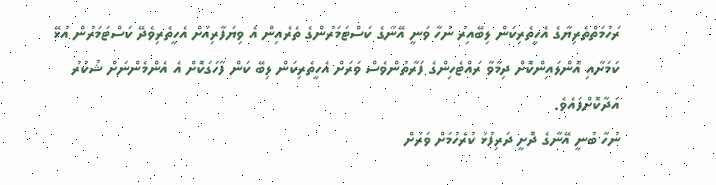ރަހުމަތްތެރިޔާގެ އެހީތެރިކަން ލިބޭއިރު ނުހާ ވަނީ އޭނާގެ ކަސްޓަމަރުންގެ ތެރެއިން އެ ވިޔަފާރިއަށް އެހީތެރިވެދޭ ކަސްޓަމަރުން އުޅޭ ކަމަށާއި އޮންލައިންކޮށް ދިމާވާ ރައްޓެހިންގެ ފަރާތުންވެސް ވަރަށް އެހީތެރިކަން ލިބޭ ކަން ފާހަގަކޮށް އެ އެންމެންނަށް ޝުކުރު އަދާކޮށްފައެވެ.
ނުހާ ބުނީ އޭނާގެ ދޮށީ ދަރިފުޅު ކުރެހުމަށް ވަރަށް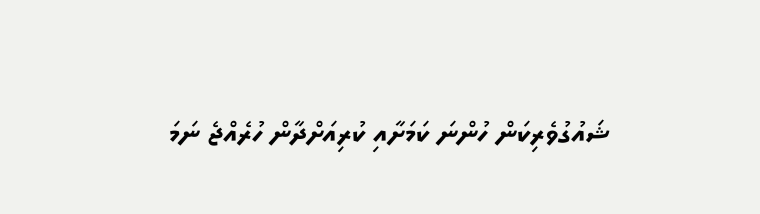ޝައުގުވެރިކަން ހުންނަ ކަމަށާއި ކުރިއަށްދާން ހުރެއްޖެ ނަމަ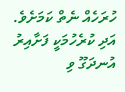ހުރަހެއް ނެތް ކަމަށެވެ. އަދި ކުރެހުމަކީ ފަށާއިރު އުނދަގޫ ވި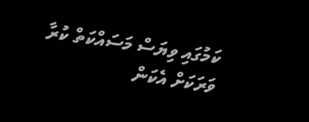ކަމުގައި ވިޔަސް މަސައްކަތް ކުރާ ވަރަކަށް އެކަން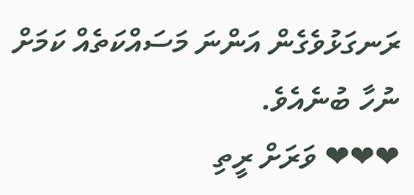ރަނގަޅުވެގެން އަންނަ މަސައްކަތެއް ކަމަށް ނުހާ ބުނެއެވެ.
❤❤❤ ވަރަށް ރީތި